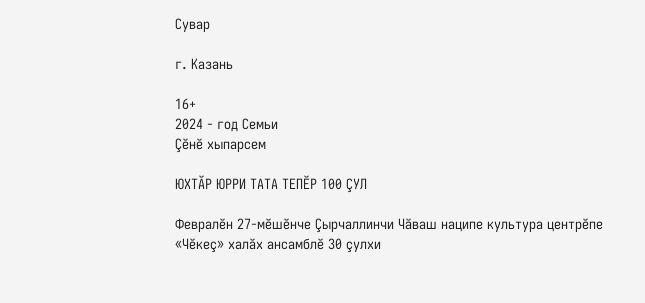Сувар

г. Казань

16+
2024 - год Семьи
Çӗнӗ хыпарсем

ЮХТĂР ЮРРИ ТАТА ТЕПӖР 100 ÇУЛ

Февралӗн 27-мӗшӗнче Çырчаллинчи Чăваш наципе культура центрӗпе «Чӗкеç» халăх ансамблӗ 30 çулхи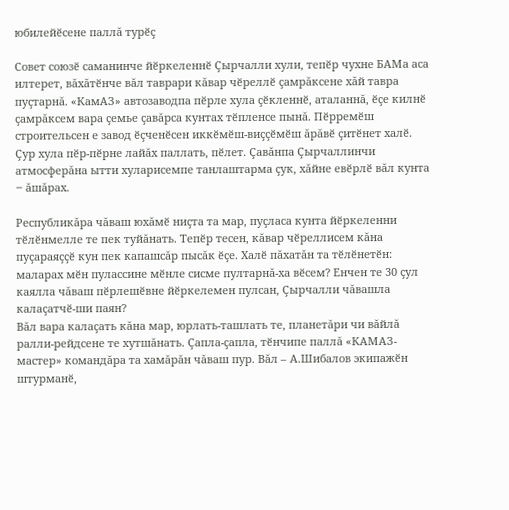юбилейӗсене паллă турӗç

Совет союзӗ саманинче йӗркеленнӗ Çырчалли хули, тепӗр чухне БАМа аса илтерет, вăхăтӗнче вăл таврари кăвар чӗреллӗ çамрăксене хăй тавра пуçтарнă. «КамАЗ» автозаводпа пӗрле хула çӗкленнӗ, аталаннă, ӗçе килнӗ çамрăксем вара çемье çавăрса кунтах тӗпленсе пынă. Пӗрремӗш строительсен е завод ӗçченӗсен иккӗмӗш-виççӗмӗш ăрăвӗ çитӗнет халӗ. Çур хула пӗр-пӗрне лайăх паллать, пӗлет. Çавăнпа Çырчаллинчи атмосферăна ытти хуларисемпе танлаштарма çук, хăйне евӗрлӗ вăл кунта – ăшăрах.

Республикăра чăваш юхăмӗ ниçта та мар, пуçласа кунта йӗркеленни тӗлӗнмелле те пек туйăнать. Тепӗр тесен, кăвар чӗреллисем кăна пуçараяççӗ кун пек капашсăр пысăк ӗçе. Халӗ пăхатăн та тӗлӗнетӗн: маларах мӗн пулассине мӗнле сисме пултарнă-ха вӗсем? Енчен те 30 çул каялла чăваш пӗрлешӗвне йӗркелемен пулсан, Çырчалли чăвашла калаçатчӗ-ши паян?
Вăл вара калаçать кăна мар, юрлать-ташлать те, планетăри чи вăйлă ралли-рейдсене те хутшăнать. Çапла-çапла, тӗнчипе паллă «КАМАЗ-мастер» командăра та хамăрăн чăваш пур. Вăл – А.Шибалов экипажӗн штурманӗ,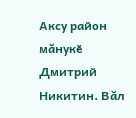Аксу район мăнукӗ Дмитрий Никитин. Вăл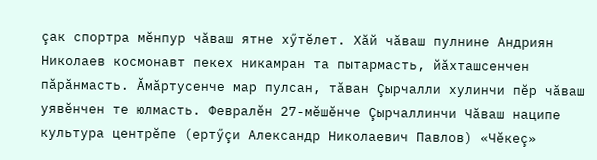çак спортра мӗнпур чăваш ятне хӳтӗлет. Хăй чăваш пулнине Андриян Николаев космонавт пекех никамран та пытармасть, йăхташсенчен пăрăнмасть. Ăмăртусенче мар пулсан, тăван Çырчалли хулинчи пӗр чăваш уявӗнчен те юлмасть. Февралӗн 27-мӗшӗнче Çырчаллинчи Чăваш наципе культура центрӗпе (ертӳçи Александр Николаевич Павлов) «Чӗкеç»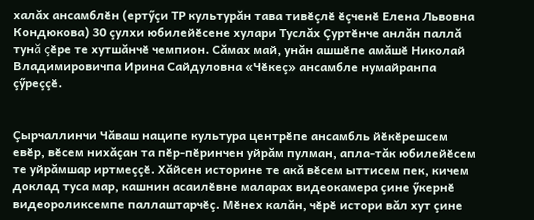халăх ансамблӗн (ертӳçи ТР культурăн тава тивӗçлӗ ӗçченӗ Елена Львовна Кондюкова) 30 çулхи юбилейӗсене хулари Туслăх Çуртӗнче анлăн паллă тунă çӗре те хутшăнчӗ чемпион. Сăмах май, унăн ашшӗпе амăшӗ Николай Владимировичпа Ирина Сайдуловна «Чӗкеç» ансамбле нумайранпа çӳреççӗ.


Çырчаллинчи Чăваш наципе культура центрӗпе ансамбль йӗкӗрешсем евӗр, вӗсем нихăçан та пӗр-пӗринчен уйрăм пулман, апла-тăк юбилейӗсем те уйрăмшар иртмеççӗ. Хăйсен историне те акă вӗсем ыттисем пек, кичем доклад туса мар, кашнин асаилӗвне маларах видеокамера çине ӳкернӗ видеороликсемпе паллаштарчӗç. Мӗнех калăн, чӗрӗ истори вăл хут çине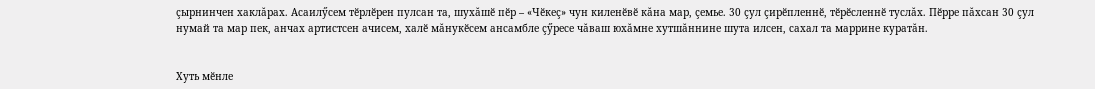çырнинчен хаклăрах. Асаилӳсем тӗрлӗрен пулсан та, шухăшӗ пӗр – «Чӗкеç» чун киленӗвӗ кăна мар, çемье. 30 çул çирӗпленнӗ, тӗрӗсленнӗ туслăх. Пӗрре пăхсан 30 çул нумай та мар пек, анчах артистсен ачисем, халӗ мăнукӗсем ансамбле çӳресе чăваш юхăмне хутшăннине шута илсен, сахал та маррине куратăн.


Хуть мӗнле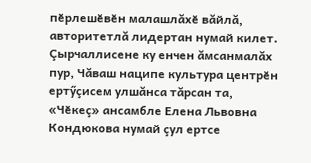пӗрлешӗвӗн малашлăхӗ вăйлă, авторитетлă лидертан нумай килет. Çырчаллисене ку енчен ăмсанмалăх пур, Чăваш наципе культура центрӗн ертӳçисем улшăнса тăрсан та, «Чӗкеç» ансамбле Елена Львовна Кондюкова нумай çул ертсе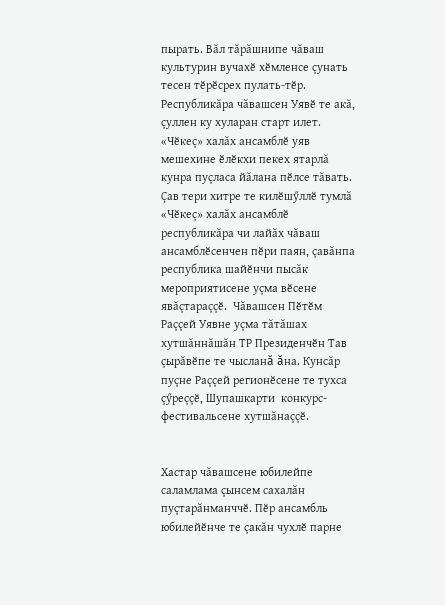пырать. Вăл тăрăшнипе чăваш культурин вучахӗ хӗмленсе çунать тесен тӗрӗсрех пулать-тӗр. Республикăра чăвашсен Уявӗ те акă, çуллен ку хуларан старт илет.  «Чӗкеç» халăх ансамблӗ уяв мешехине ӗлӗкхи пекех ятарлă кунра пуçласа йăлана пӗлсе тăвать.
Çав тери хитре те килӗшӳллӗ тумлă «Чӗкеç» халăх ансамблӗ республикăра чи лайăх чăваш ансамблӗсенчен пӗри паян, çавăнпа республика шайӗнчи пысăк мероприятисене уçма вӗсене явăçтараççӗ.  Чăвашсен Пӗтӗм Раççей Уявне уçма тăтăшах хутшăннăшăн ТР Президенчӗн Тав çырăвӗпе те чысланă ăна. Кунсăр пуçне Раççей регионӗсене те тухса çӳреççӗ, Шупашкарти  конкурс-фестивальсене хутшăнаççӗ.


Хастар чăвашсене юбилейпе саламлама çынсем сахалăн  пуçтарăнманччӗ. Пӗр ансамбль юбилейӗнче те çакăн чухлӗ парне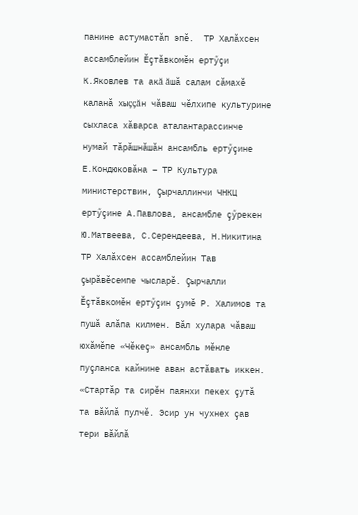панине астумастăп эпӗ.  ТР Халăхсен ассамблейин Ӗçтăвкомӗн ертӳçи К.Яковлев та акă ăшă салам сăмахӗ каланă хыççăн чăваш чӗлхипе культурине сыхласа хăварса аталантарассинче нумай тăрăшнăшăн ансамбль ертӳçине Е.Кондюковăна – ТР Культура министерствин, Çырчаллинчи ЧНКЦ ертӳçине А.Павлова, ансамбле çӳрекен Ю.Матвеева, С.Серендеева, Н.Никитина ТР Халăхсен ассамблейин Тав çырăвӗсемпе чысларӗ. Çырчалли Ӗçтăвкомӗн ертӳçин çумӗ Р. Халимов та пушă алăпа килмен. Вăл хулара чăваш юхăмӗпе «Чӗкеç» ансамбль мӗнле пуçланса кайнине аван астăвать иккен. «Стартăр та сирӗн паянхи пекех çутă та вăйлă пулчӗ. Эсир ун чухнех çав тери вăйлă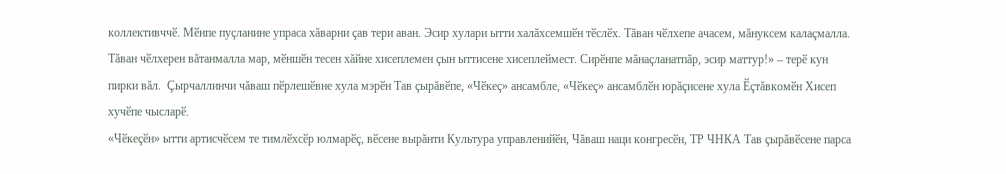коллективччӗ. Мӗнпе пуçланине упраса хăварни çав тери аван. Эсир хулари ытти халăхсемшӗн тӗслӗх. Тăван чӗлхепе ачасем, мăнуксем калаçмалла. Тăван чӗлхерен вăтанмалла мар, мӗншӗн тесен хăйне хисеплемен çын ыттисене хисеплеймест. Сирӗнпе мăнаçланатпăр, эсир маттур!» – терӗ кун пирки вăл.  Çырчаллинчи чăваш пӗрлешӗвне хула мэрӗн Тав çырăвӗпе, «Чӗкеç» ансамбле, «Чӗкеç» ансамблӗн юрăçисене хула Ӗçтăвкомӗн Хисеп хучӗпе чысларӗ.
«Чӗкеçӗн» ытти артисчӗсем те тимлӗхсӗр юлмарӗç, вӗсене вырăнти Культура управленийӗн, Чăваш наци конгресӗн, ТР ЧНКА Тав çырăвӗсене парса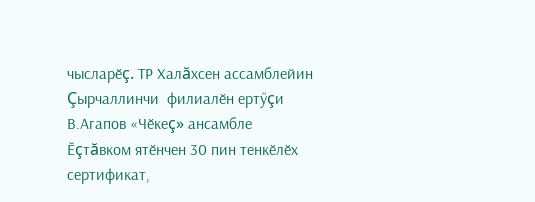чысларӗç. ТР Халăхсен ассамблейин Çырчаллинчи  филиалӗн ертӳçи В.Агапов «Чӗкеç» ансамбле Ӗçтăвком ятӗнчен 30 пин тенкӗлӗх сертификат,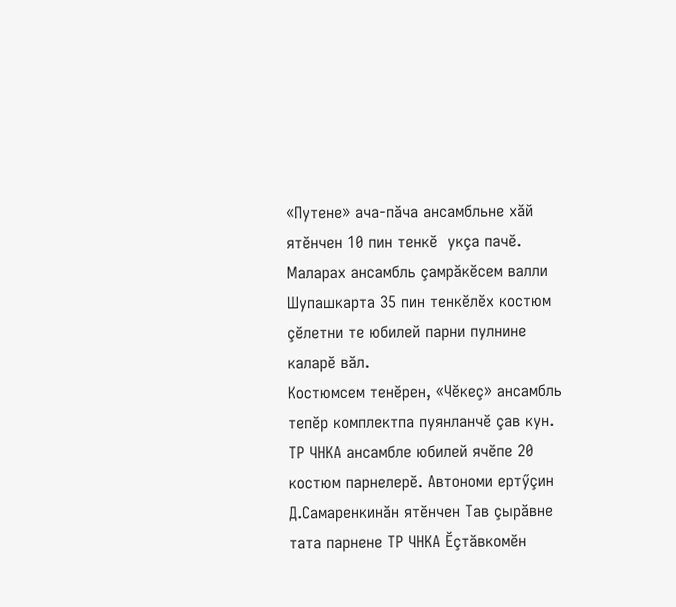«Путене» ача-пăча ансамбльне хăй ятӗнчен 10 пин тенкӗ  укçа пачӗ. Маларах ансамбль çамрăкӗсем валли Шупашкарта 35 пин тенкӗлӗх костюм çӗлетни те юбилей парни пулнине каларӗ вăл.
Костюмсем тенӗрен, «Чӗкеç» ансамбль тепӗр комплектпа пуянланчӗ çав кун. ТР ЧНКА ансамбле юбилей ячӗпе 20 костюм парнелерӗ. Автономи ертӳçин Д.Самаренкинăн ятӗнчен Тав çырăвне тата парнене ТР ЧНКА Ӗçтăвкомӗн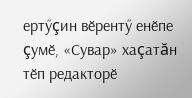ертӳçин вӗрентӳ енӗпе çумӗ, «Сувар» хаçатăн тӗп редакторӗ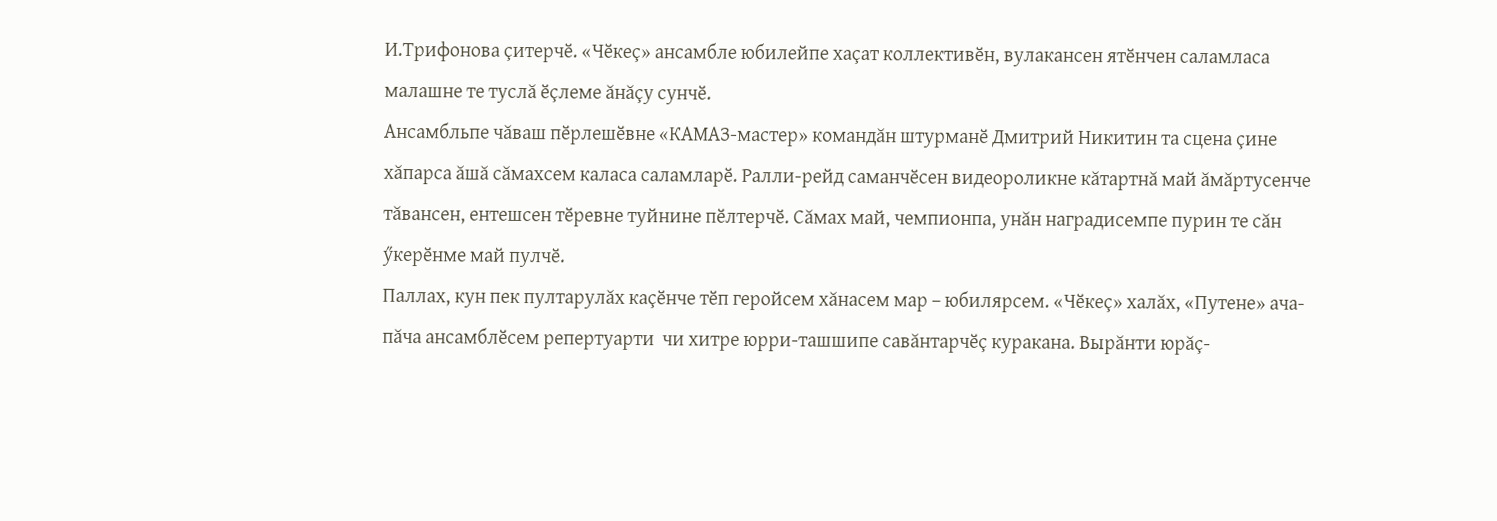И.Трифонова çитерчӗ. «Чӗкеç» ансамбле юбилейпе хаçат коллективӗн, вулакансен ятӗнчен саламласа малашне те туслă ӗçлеме ăнăçу сунчӗ.
Ансамбльпе чăваш пӗрлешӗвне «КАМАЗ-мастер» командăн штурманӗ Дмитрий Никитин та сцена çине хăпарса ăшă сăмахсем каласа саламларӗ. Ралли-рейд саманчӗсен видеороликне кăтартнă май ăмăртусенче тăвансен, ентешсен тӗревне туйнине пӗлтерчӗ. Сăмах май, чемпионпа, унăн наградисемпе пурин те сăн ӳкерӗнме май пулчӗ.
Паллах, кун пек пултарулăх каçӗнче тӗп геройсем хăнасем мар – юбилярсем. «Чӗкеç» халăх, «Путене» ача-пăча ансамблӗсем репертуарти  чи хитре юрри-ташшипе савăнтарчӗç куракана. Вырăнти юрăç-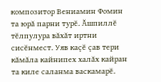композитор Вениамин Фомин та юрă парни турӗ. Ăшпиллӗ тӗлпулура вăхăт иртни сисӗнмест. Уяв каçӗ çав тери кăмăла кайнипех халăх кайран та киле саланма васкамарӗ.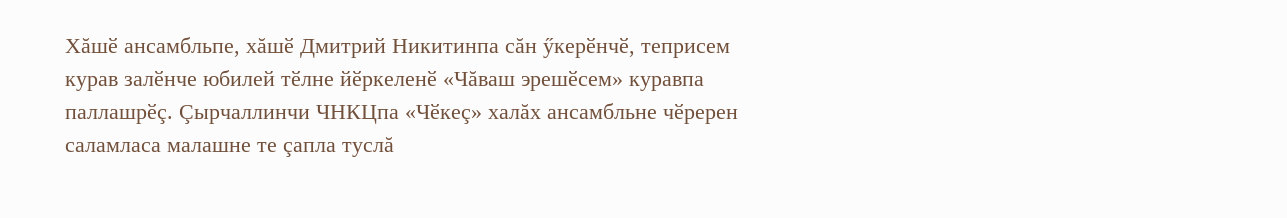Хăшӗ ансамбльпе, хăшӗ Дмитрий Никитинпа сăн ӳкерӗнчӗ, теприсем курав залӗнче юбилей тӗлне йӗркеленӗ «Чăваш эрешӗсем» куравпа паллашрӗç. Çырчаллинчи ЧНКЦпа «Чӗкеç» халăх ансамбльне чӗререн саламласа малашне те çапла туслă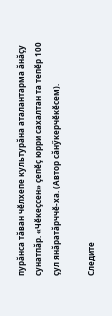пурăнса тăван чӗлхепе культурăна аталантарма ăнăçу сунатпăр. «Чӗкеçсен» çепӗç юрри сахалтан та тепӗр 100 çул янăратăрччӗ-ха. (Автор сăнӳкерчӗкӗсем).

Следите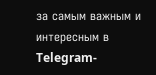за самым важным и интересным в Telegram-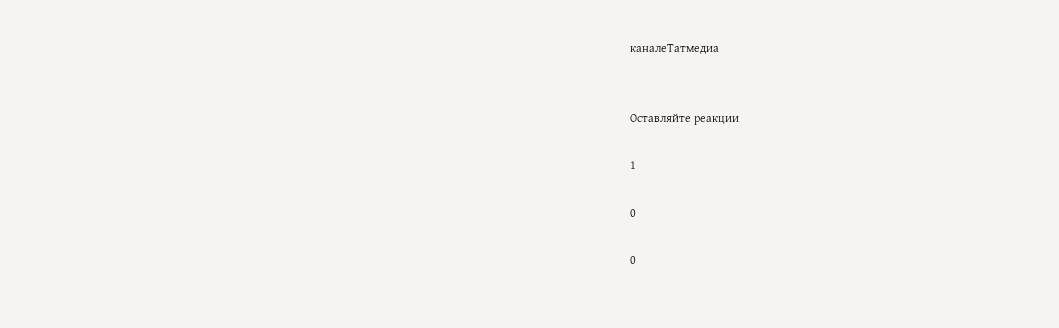каналеТатмедиа


Оставляйте реакции

1

0

0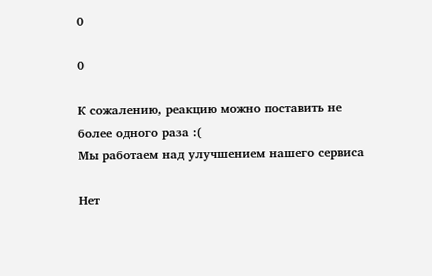0

0

К сожалению, реакцию можно поставить не более одного раза :(
Мы работаем над улучшением нашего сервиса

Нет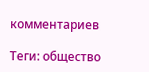комментариев

Теги: общество